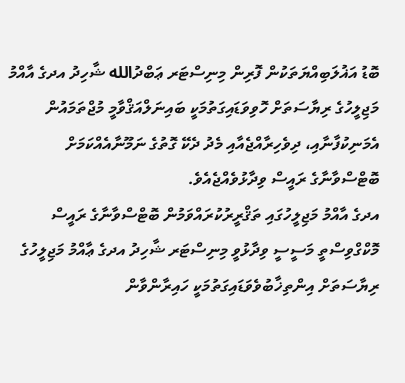ބޮޑު އަޣުލަބިއްޔަތަކުން ފޮރިން މިނިސްޓަރ ޢަބްދުالله ޝާހިދު އދގެ އާއްމު މަޖިލީހުގެ ރިޔާސަތަށް ހޮވިވަޑައިގަތުމަކީ ބައިނަލްއަޤްވާމީ މުޖްތަމައުން އެމަނިކުފާނާއި، ދިވެހިރާއްޖެއާއި މެދު ދެކޭ ގޮތުގެ ނަމޫނާއެއްކަމަށް ބޮޓްސްވާނާގެ ރައީސް ވިދާޅުވެއްޖެއެވެ.
އދގެ އާއްމު މަޖިލީހުގައި ތަޤްރީރުކުރައްވަމުން ބޮޓްސްވާނާގެ ރައީސް މޮކްގްވިސްތީ މަސީސީ ވިދާޅުވީ މިނިސްޓަރ ޝާހިދު އދގެ ޢާއްމު މަޖިލީހުގެ ރިޔާސަތަށް އިންތިޚާބުވެވަޑައިގަތުމަކީ ހައިރާންވާން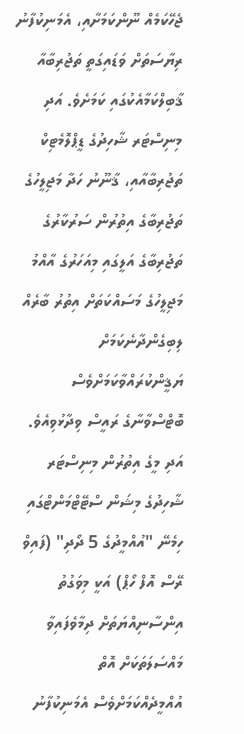ޖެހޭކަމެއް ނޫންކަމަށާއި، އެމަނިކުފާނު ރިޔާސަތަށް ވަޑައިގަތީ ތަޖުރިބާއާ ޤާބިލްކަމާއެކުގައި ކަމަށެވެ. އަދި މިނިސްޓަރ ޝާހިދުގެ ޑީޕްލޮމެޓިކް ތަޖުރިބާއާއި، ޤާނޫނު ހަދާ މަޖިލީހުގެ ތަޖުރިބާގެ އިތުރުން ސަރުކާރުގެ ތަޖުރިބާގެ އަލީގައި މިއަހަރުގެ އާއްމު މަޖިލީހުގެ މަސައްކަތަށް އިތުރު ބާރެއް ލިބިގެންދާނެކަމަށް ޔަޤީންކުރައްވާކަމަށްވެސް ބޮޓްސްވާނާގެ ރައީސް ވިދާޅުވިއެވެ.
އަދި މީގެ އިތުރުން މިނިސްޓަރ ޝާހިދުގެ މިޝަން ސްޓޭޓްމަންޓްގައި ހިމެނޭ "އުއްމީދުގެ 5 ދޯދި" (ފައިވް ރޭސް އޮފް ހޯޕް) އަކީ މިވަގުތު އިންސާނިއްޔަތަށް ދިމާވެފައިވާ މައްސަލަތަކަށް އޮތް އުއްމީދެއްކަމަށްވެސް އެމަނިކުފާނު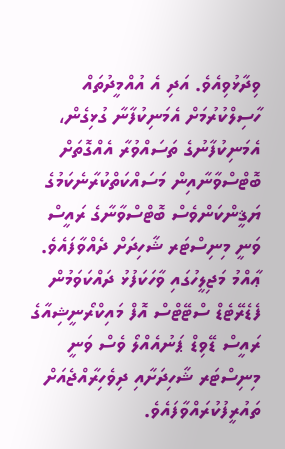ވިދާޅުވިއެވެ. އަދި އެ އުއްމީދުތައް ހާސިލްކުރުމަށް އެމަނިކުފާނާ ގުޅިގެން، އެމަނިކުފާނުގެ ތަސައްވުރާ އެއްގޮތަށް ބޮޓްސްވާނާއިން މަސައްކަތްކުރާނެކަމުގެ ޔަޤީންކަންވެސް ބޮޓްސްވާނާގެ ރައީސް ވަނީ މިނިސްޓަރ ޝާހިދަށް ދެއްވާފައެވެ.
ޢާއްމު މަޖިލީހުގައި ވާހަކަފުޅު ދައްކަވަމުން ފެޑެރޭޓެޑް ސްޓޭޓްސް އޮފް މައިކްރޯނީޝިއާގެ ރައީސް ޑޭވިޑް ޕަނުއެއްލޯ ވެސް ވަނީ މިނިސްޓަރ ޝާހިދަށާއި ދިވެހިރާއްޖެއަށް ތައުރީފުކުރައްވާފައެވެ.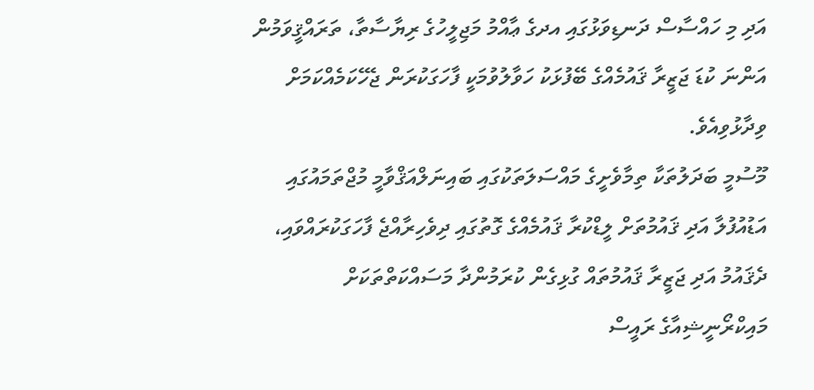އަދި މި ހައްސާސް ދަނޑިވަޅުގައި އދގެ ޢާއްމު މަޖިލީހުގެ ރިޔާސާތާ، ތަރައްޤީވަމުން އަންނަ ކުޑަ ޖަޒީރާ ޤައުމެއްގެ ބޭފުޅަކު ހަވާލުވުމަކީ ފާހަގަކުރަން ޖެހޭކަމެއްކަމަށް ވިދާޅުވިއެވެ.
މޫސުމީ ބަދަލުތަކާ ތިމާވެށީގެ މައްސަލަތަކުގައި ބައިނަލްއަޤްވާމީ މުޖްތަމައުގައި އަޑުއުފުލާ އަދި ޤައުމުތަށް ލީޑްކުރާ ޤައުމެއްގެ ގޮތުގައި ދިވެހިރާއްޖެ ފާހަގަކުރައްވައި، ދެޤައުމު އަދި ޖަޒީރާ ޤައުމުތައް ގުޅިގެން ކުރަމުންދާ މަސައްކަތްތަކަށް މައިކްރޯނީޝިއާގެ ރައީސް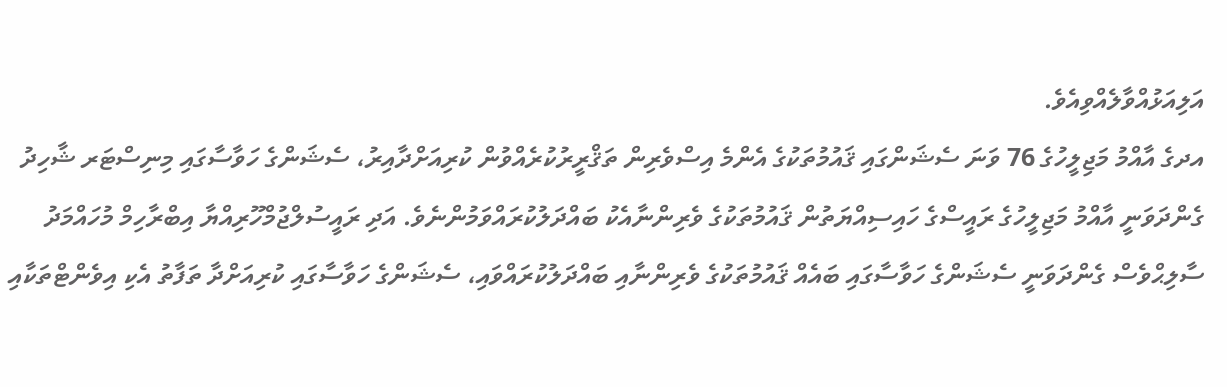އަލިއަޅުއްވާލެއްވިއެވެ.
އދގެ އާއްމު މަޖިލީހުގެ 76 ވަނަ ސެޝަންގައި ޤައުމުތަކުގެ އެންމެ އިސްވެރިން ތަޤްރީރުކުރެއްވުން ކުރިއަށްދާއިރު، ސެޝަންގެ ހަވާސާގައި މިނިސްޓަރ ޝާހިދު ގެންދަވަނީ އާއްމު މަޖިލީހުގެ ރައީސްގެ ހައިސިއްޔަތުން ޤައުމުތަކުގެ ވެރިންނާއެކު ބައްދަލުކުރައްވަމުންނެވެ. އަދި ރައީސުލްޖުމްހޫރިއްޔާ އިބްރާހިމް މުހައްމަދު ސާލިޙްވެސް ގެންދަވަނީ ސެޝަންގެ ހަވާސާގައި ބައެއް ޤައުމުތަކުގެ ވެރިންނާއި ބައްދަލުކުރައްވައި، ސެޝަންގެ ހަވާސާގައި ކުރިއަށްދާ ތަފާތު އެކި އިވެންޓްތަކާއި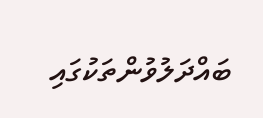ބައްދަލުވުންތަކުގައި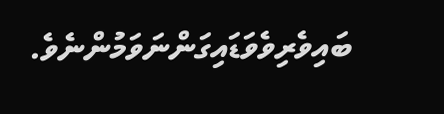ބައިވެރިވެވަޑައިގަންނަވަމުންނެވެ.